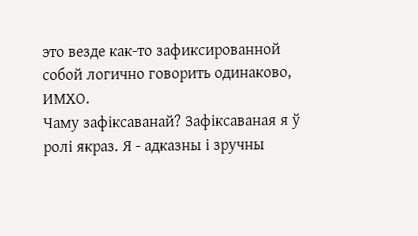это везде как-то зафиксированной собой логично говорить одинаково, ИМХО.
Чаму зафіксаванай? Зафіксаваная я ў ролі якраз. Я - адказны і зручны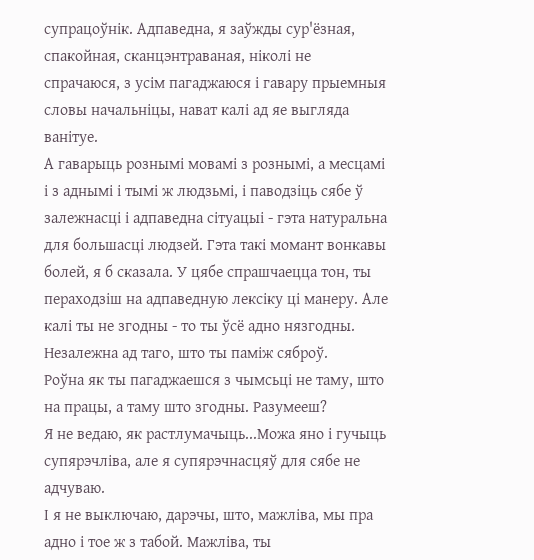супрацоўнік. Адпаведна, я заўжды сур'ёзная, спакойная, сканцэнтраваная, ніколі не спрачаюся, з усім пагаджаюся і гавару прыемныя словы начальніцы, нават калі ад яе выгляда ванітуе.
А гаварыць рознымі мовамі з рознымі, а месцамі і з аднымі і тымі ж людзьмі, і паводзіць сябе ў залежнасці і адпаведна сітуацыі - гэта натуральна для большасці людзей. Гэта такі момант вонкавы болей, я б сказала. У цябе спрашчаецца тон, ты пераходзіш на адпаведную лексіку ці манеру. Але калі ты не згодны - то ты ўсё адно нязгодны. Незалежна ад таго, што ты паміж сяброў.
Роўна як ты пагаджаешся з чымсьці не таму, што на працы, а таму што згодны. Разумееш?
Я не ведаю, як растлумачыць...Можа яно і гучыць супярэчліва, але я супярэчнасцяў для сябе не адчуваю.
І я не выключаю, дарэчы, што, мажліва, мы пра адно і тое ж з табой. Мажліва, ты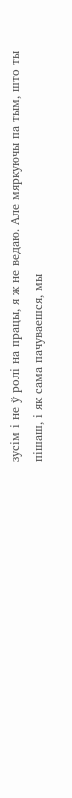зусім і не ў ролі на працы, я ж не ведаю. Але мяркуючы па тым, што ты пішаш, і як сама пачуваешся, мы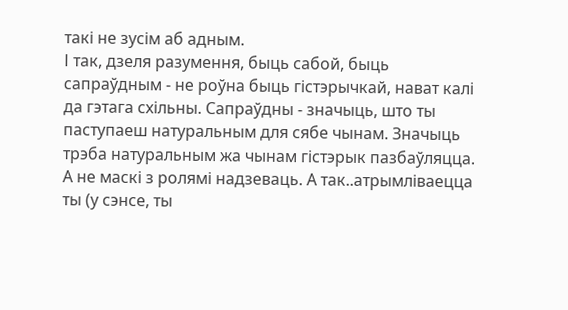такі не зусім аб адным.
І так, дзеля разумення, быць сабой, быць сапраўдным - не роўна быць гістэрычкай, нават калі да гэтага схільны. Сапраўдны - значыць, што ты паступаеш натуральным для сябе чынам. Значыць трэба натуральным жа чынам гістэрык пазбаўляцца. А не маскі з ролямі надзеваць. А так..атрымліваецца ты (у сэнсе, ты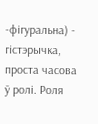-фігуральна) - гістэрычка, проста часова ў ролі. Роля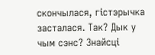скончылася, гістэрычка засталася. Так? Дык у чым сэнс? Знайсці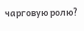чарговую ролю?